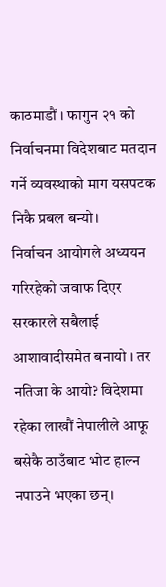काठमाडौं । फागुन २१ को निर्वाचनमा विदेशबाट मतदान गर्ने व्यवस्थाको माग यसपटक निकै प्रबल बन्यो।
निर्वाचन आयोगले अध्ययन गरिरहेको जवाफ दिएर सरकारले सबैलाई आशावादीसमेत बनायो । तर नतिजा के आयो? विदेशमा रहेका लाखौं नेपालीले आफू बसेकै ठाउँबाट भोट हाल्न नपाउने भएका छन्।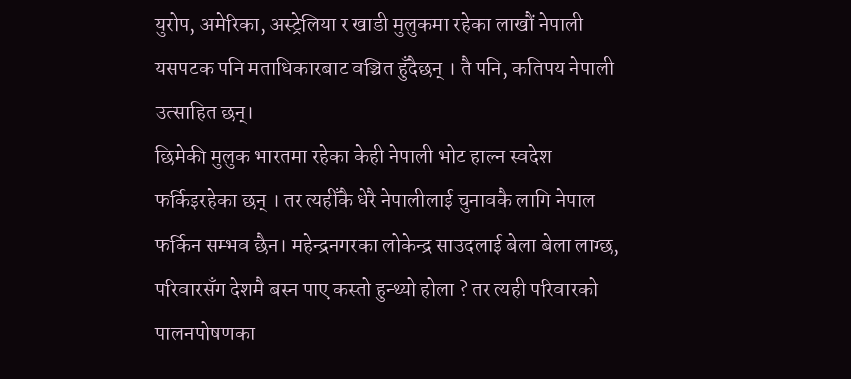युरोप, अमेरिका, अस्ट्रेलिया र खाडी मुलुकमा रहेका लाखौं नेपाली यसपटक पनि मताधिकारबाट वञ्चित हुँदैछन् । तै पनि, कतिपय नेपाली उत्साहित छन्।
छिमेकी मुलुक भारतमा रहेका केही नेपाली भोट हाल्न स्वदेश फर्किइरहेका छन् । तर त्यहीँकै धेरै नेपालीलाई चुनावकै लागि नेपाल फर्किन सम्भव छैन। महेन्द्रनगरका लोकेन्द्र साउदलाई बेला बेला लाग्छ, परिवारसँग देशमै बस्न पाए कस्तो हुन्थ्यो होला ? तर त्यही परिवारको पालनपोषणका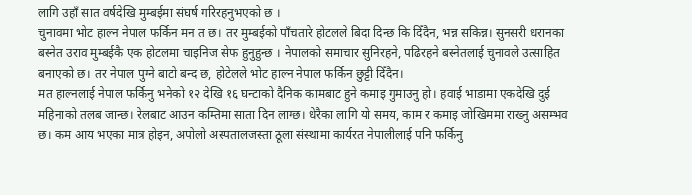लागि उहाँ सात वर्षदेखि मुम्बईमा संघर्ष गरिरहनुभएको छ ।
चुनावमा भोट हाल्न नेपाल फर्किन मन त छ। तर मुम्बईको पाँचतारे होटलले बिदा दिन्छ कि दिँदैन, भन्न सकिन्न। सुनसरी धरानका बस्नेत उराव मुम्बईकै एक होटलमा चाइनिज सेफ हुनुहुन्छ । नेपालको समाचार सुनिरहने, पढिरहने बस्नेतलाई चुनावले उत्साहित बनाएको छ। तर नेपाल पुग्ने बाटो बन्द छ, होटेलले भोट हाल्न नेपाल फर्किन छुट्टी दिँदैन।
मत हाल्नलाई नेपाल फर्किनु भनेको १२ देखि १६ घन्टाको दैनिक कामबाट हुने कमाइ गुमाउनु हो। हवाई भाडामा एकदेखि दुई महिनाको तलब जान्छ। रेलबाट आउन कम्तिमा साता दिन लाग्छ। धेरैका लागि यो समय, काम र कमाइ जोखिममा राख्नु असम्भव छ। कम आय भएका मात्र होइन, अपोलो अस्पतालजस्ता ठूला संस्थामा कार्यरत नेपालीलाई पनि फर्किनु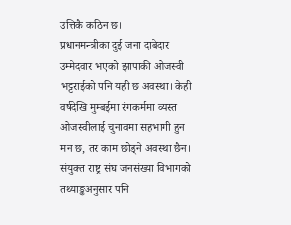उत्तिकै कठिन छ।
प्रधानमन्त्रीका दुई जना दाबेदार उम्मेदवार भएको झापाकी ओजस्वी भट्टराईको पनि यही छ अवस्था। केही वर्षदेखि मुम्बईमा रंगकर्ममा व्यस्त ओजस्वीलाई चुनावमा सहभागी हुन मन छ, तर काम छोड्ने अवस्था छैन। संयुक्त राष्ट्र संघ जनसंख्या विभागको तथ्याङ्कअनुसार पनि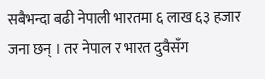सबैभन्दा बढी नेपाली भारतमा ६ लाख ६३ हजार जना छन् । तर नेपाल र भारत दुवैसँग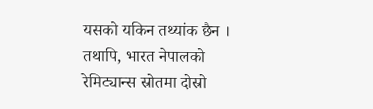यसको यकिन तथ्यांक छैन ।
तथापि, भारत नेपालको रेमिट्यान्स स्रोतमा दोस्रो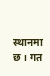स्थानमा छ । गत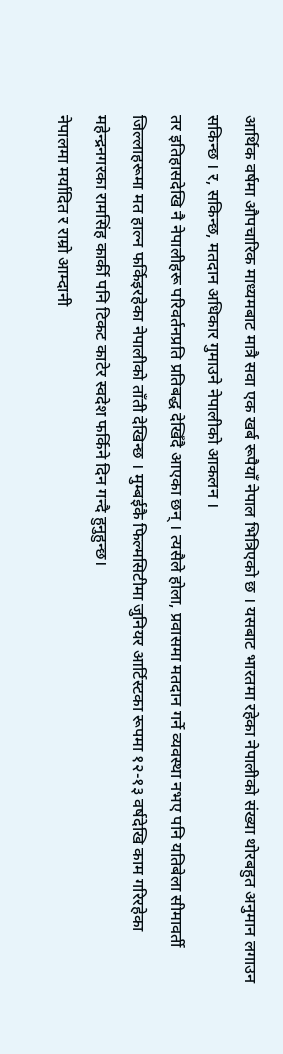आर्थिक वर्षमा औपचारिक माध्यमबाट मात्रै सवा एक खर्ब रूपैयाँ नेपाल भित्रिएको छ । यसबाट भारतमा रहेका नेपालीको संख्या थोरबहुत अनुमान लगाउन सकिन्छ । र, सकिन्छ, मतदान अधिकार गुमाउने नेपालीको आकलन ।
तर इतिहासदेखि नै नेपालीहरू परिवर्तनप्रति प्रतिबद्ध देखिँदै आएका छन् । त्यसैले होला, प्रवासमा मतदान गर्ने व्यवस्था नभए पनि यतिबेला सीमावर्ती जिल्लाहरूमा मत हाल्न फर्किइरहेका नेपालीको ताँती देखिन्छ । मुम्बईकै फिल्मसिटीमा जुनियर आर्टिस्टका रूपमा १२-१३ वर्षदेखि काम गरिरहेका महेन्द्रनगरका रामसिंह कार्की पनि टिकट काटेर स्वदेश फर्किने दिन गन्दै हुनुहुन्छ।
नेपालमा मर्यादित र राम्रो आम्दानी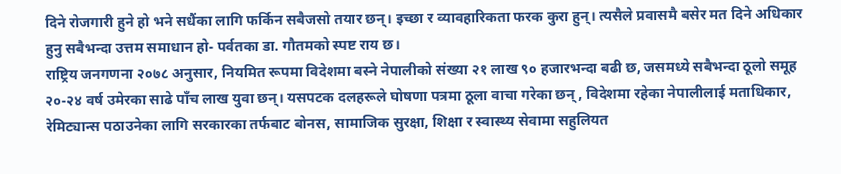दिने रोजगारी हुने हो भने सधैंका लागि फर्किन सबैजसो तयार छन्। इच्छा र व्यावहारिकता फरक कुरा हुन्। त्यसैले प्रवासमै बसेर मत दिने अधिकार हुनु सबैभन्दा उत्तम समाधान हो- पर्वतका डा. गौतमको स्पष्ट राय छ।
राष्ट्रिय जनगणना २०७८ अनुसार, नियमित रूपमा विदेशमा बस्ने नेपालीको संख्या २१ लाख ९० हजारभन्दा बढी छ, जसमध्ये सबैभन्दा ठूलो समूह २०-२४ वर्ष उमेरका साढे पाँच लाख युवा छन्। यसपटक दलहरूले घोषणा पत्रमा ठूला वाचा गरेका छन्, विदेशमा रहेका नेपालीलाई मताधिकार, रेमिट्यान्स पठाउनेका लागि सरकारका तर्फबाट बोनस, सामाजिक सुरक्षा, शिक्षा र स्वास्थ्य सेवामा सहुलियत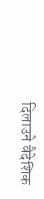दिलाउने वैदेशिक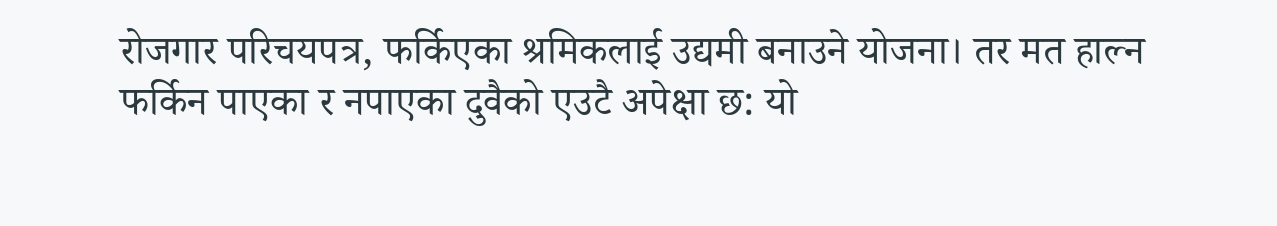रोजगार परिचयपत्र, फर्किएका श्रमिकलाई उद्यमी बनाउने योजना। तर मत हाल्न फर्किन पाएका र नपाएका दुवैको एउटै अपेक्षा छ: यो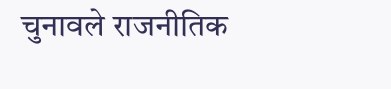चुनावले राजनीतिक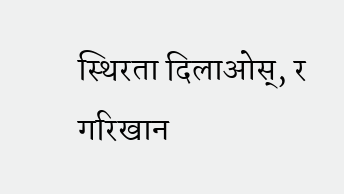स्थिरता दिलाओस्, र गरिखान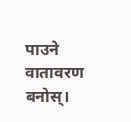पाउने वातावरण बनोस्।